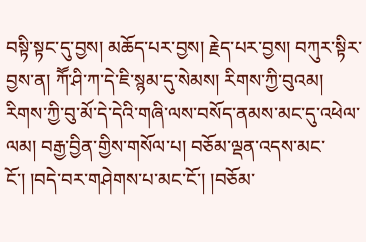བསྟི་སྟང་དུ་བྱས། མཆོད་པར་བྱས། རྗེད་པར་བྱས། བཀུར་སྟིར་བྱས་ན། ཀཽ་ཤི་ཀ་དེ་ཇི་སྙམ་དུ་སེམས། རིགས་ཀྱི་བུའམ། རིགས་ཀྱི་བུ་མོ་དེ་དེའི་གཞི་ལས་བསོད་ནམས་མང་དུ་འཕེལ་ལམ། བརྒྱ་བྱིན་གྱིས་གསོལ་པ། བཅོམ་ལྡན་འདས་མང་ངོ་། །བདེ་བར་གཤེགས་པ་མང་ངོ་། །བཅོམ་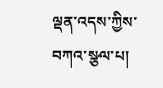ལྡན་འདས་ཀྱིས་བཀའ་སྩལ་པ།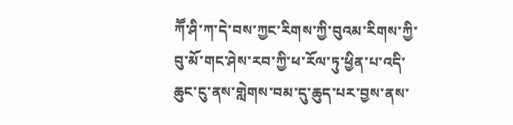ཀཽ་ཤི་ཀ་དེ་བས་ཀྱང་རིགས་ཀྱི་བུའམ་རིགས་ཀྱི་བུ་མོ་གང་ཤེས་རབ་ཀྱི་ཕ་རོལ་ཏུ་ཕྱིན་པ་འདི་ཆུང་ངུ་ནས་གླེགས་བམ་དུ་ཆུད་པར་བྱས་ནས་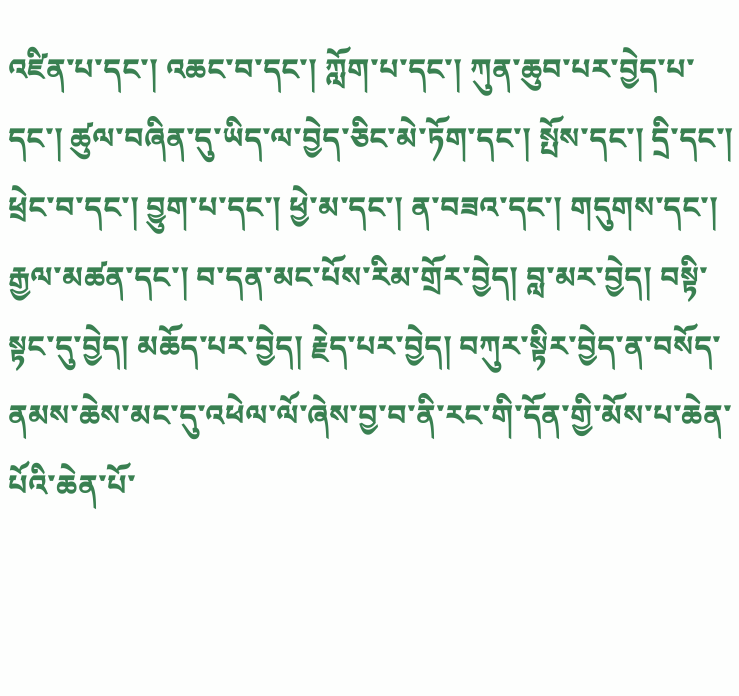འཛིན་པ་དང་། འཆང་བ་དང་། ཀློག་པ་དང་། ཀུན་ཆུབ་པར་བྱེད་པ་དང་། ཚུལ་བཞིན་དུ་ཡིད་ལ་བྱེད་ཅིང་མེ་ཏོག་དང་། སྤོས་དང་། དྲི་དང་། ཕྲེང་བ་དང་། བྱུག་པ་དང་། ཕྱེ་མ་དང་། ན་བཟའ་དང་། གདུགས་དང་། རྒྱལ་མཚན་དང་། བ་དན་མང་པོས་རིམ་གྲོར་བྱེད། བླ་མར་བྱེད། བསྟི་སྟང་དུ་བྱེད། མཆོད་པར་བྱེད། རྗེད་པར་བྱེད། བཀུར་སྟིར་བྱེད་ན་བསོད་ནམས་ཆེས་མང་དུ་འཕེལ་ལོ་ཞེས་བྱ་བ་ནི་རང་གི་དོན་གྱི་མོས་པ་ཆེན་པོའི་ཆེན་པོ་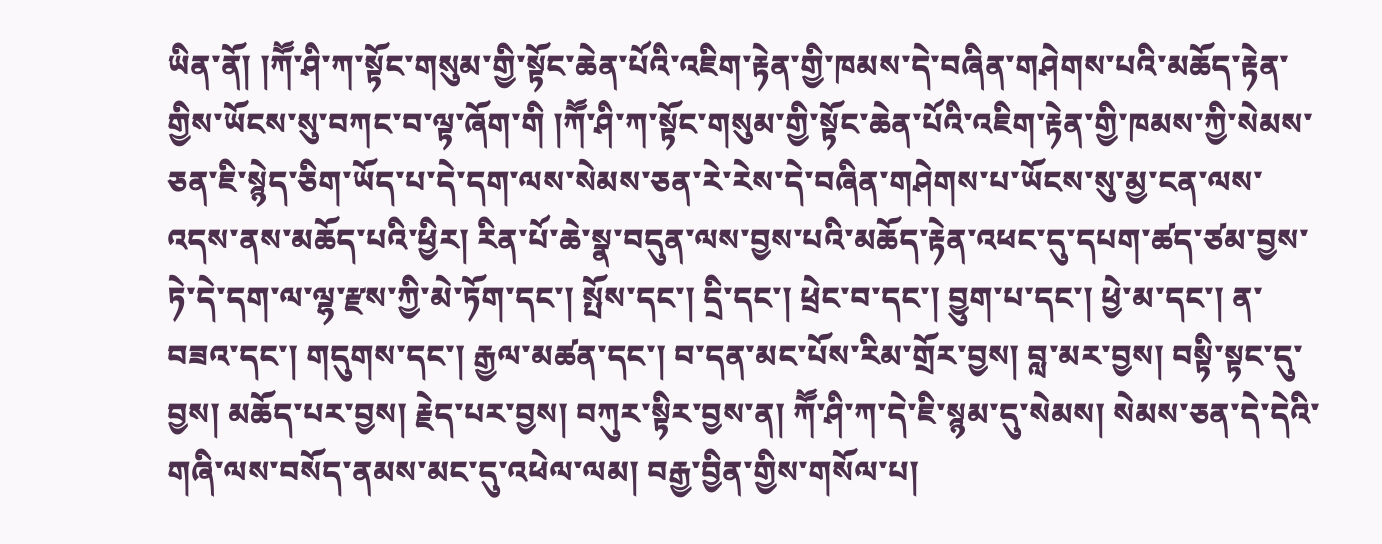ཡིན་ནོ། །ཀཽ་ཤི་ཀ་སྟོང་གསུམ་གྱི་སྟོང་ཆེན་པོའི་འཇིག་རྟེན་གྱི་ཁམས་དེ་བཞིན་གཤེགས་པའི་མཆོད་རྟེན་གྱིས་ཡོངས་སུ་བཀང་བ་ལྟ་ཞོག་གི །ཀཽ་ཤི་ཀ་སྟོང་གསུམ་གྱི་སྟོང་ཆེན་པོའི་འཇིག་རྟེན་གྱི་ཁམས་ཀྱི་སེམས་ཅན་ཇི་སྙེད་ཅིག་ཡོད་པ་དེ་དག་ལས་སེམས་ཅན་རེ་རེས་དེ་བཞིན་གཤེགས་པ་ཡོངས་སུ་མྱ་ངན་ལས་འདས་ནས་མཆོད་པའི་ཕྱིར། རིན་པོ་ཆེ་སྣ་བདུན་ལས་བྱས་པའི་མཆོད་རྟེན་འཕང་དུ་དཔག་ཚད་ཙམ་བྱས་ཏེ་དེ་དག་ལ་ལྷ་རྫས་ཀྱི་མེ་ཏོག་དང་། སྤོས་དང་། དྲི་དང་། ཕྲེང་བ་དང་། བྱུག་པ་དང་། ཕྱེ་མ་དང་། ན་བཟའ་དང་། གདུགས་དང་། རྒྱལ་མཚན་དང་། བ་དན་མང་པོས་རིམ་གྲོར་བྱས། བླ་མར་བྱས། བསྟི་སྟང་དུ་བྱས། མཆོད་པར་བྱས། རྗེད་པར་བྱས། བཀུར་སྟིར་བྱས་ན། ཀཽ་ཤི་ཀ་དེ་ཇི་སྙམ་དུ་སེམས། སེམས་ཅན་དེ་དེའི་གཞི་ལས་བསོད་ནམས་མང་དུ་འཕེལ་ལམ། བརྒྱ་བྱིན་གྱིས་གསོལ་པ།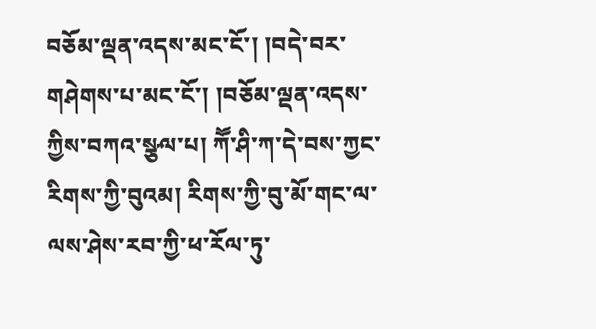བཅོམ་ལྡན་འདས་མང་ངོ་། །བདེ་བར་གཤེགས་པ་མང་ངོ་། །བཅོམ་ལྡན་འདས་ཀྱིས་བཀའ་སྩལ་པ། ཀཽ་ཤི་ཀ་དེ་བས་ཀྱང་རིགས་ཀྱི་བུའམ། རིགས་ཀྱི་བུ་མོ་གང་ལ་ལས་ཤེས་རབ་ཀྱི་ཕ་རོལ་ཏུ་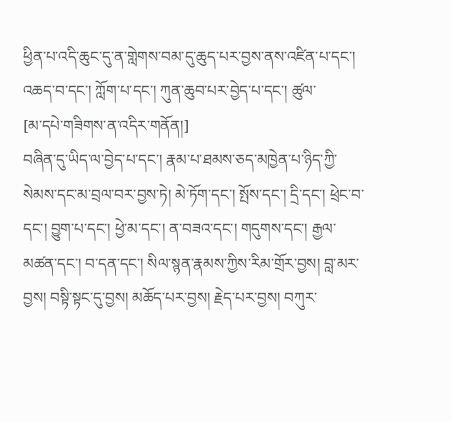ཕྱིན་པ་འདི་ཆུང་དུ་ན་གླེགས་བམ་དུ་ཆུད་པར་བྱས་ནས་འཛིན་པ་དང་། འཆད་བ་དང་། ཀློག་པ་དང་། ཀུན་ཆུབ་པར་བྱེད་པ་དང་། ཚུལ་
[མ་དཔེ་གཟིགས་ན་འདིར་གནོན།]
བཞིན་དུ་ཡིད་ལ་བྱེད་པ་དང་། རྣམ་པ་ཐམས་ཅད་མཁྱེན་པ་ཉིད་ཀྱི་སེམས་དང་མ་བྲལ་བར་བྱས་ཏེ། མེ་ཏོག་དང་། སྤོས་དང་། དྲི་དང་། ཕྲེང་བ་དང་། བྱུག་པ་དང་། ཕྱེ་མ་དང་། ན་བཟའ་དང་། གདུགས་དང་། རྒྱལ་མཚན་དང་། བ་དན་དང་། སིལ་སྙན་རྣམས་ཀྱིས་རིམ་གྲོར་བྱས། བླ་མར་བྱས། བསྟི་སྟང་དུ་བྱས། མཆོད་པར་བྱས། རྗེད་པར་བྱས། བཀུར་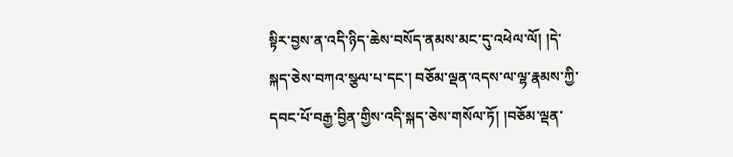སྟིར་བྱས་ན་འདི་ཉིད་ཆེས་བསོད་ནམས་མང་དུ་འཕེལ་ལོ། །དེ་སྐད་ཅེས་བཀའ་སྩལ་པ་དང་། བཅོམ་ལྡན་འདས་ལ་ལྷ་རྣམས་ཀྱི་དབང་པོ་བརྒྱ་བྱིན་གྱིས་འདི་སྐད་ཅེས་གསོལ་ཏོ། །བཅོམ་ལྡན་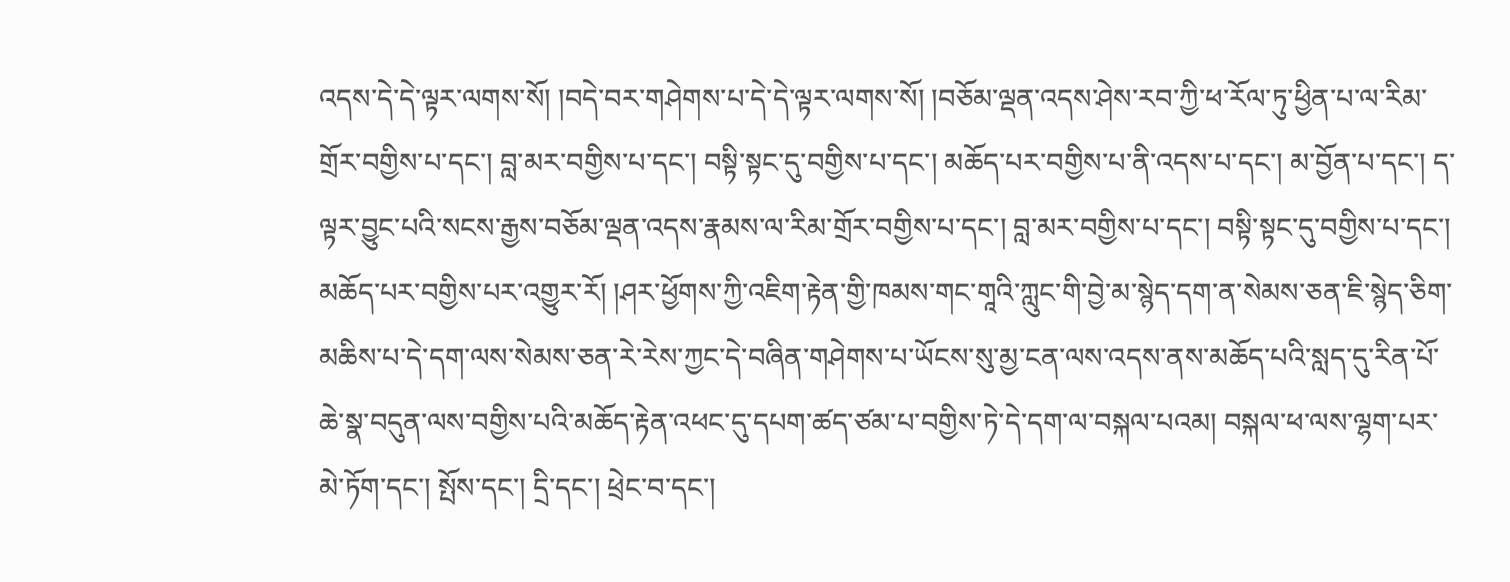འདས་དེ་དེ་ལྟར་ལགས་སོ། །བདེ་བར་གཤེགས་པ་དེ་དེ་ལྟར་ལགས་སོ། །བཅོམ་ལྡན་འདས་ཤེས་རབ་ཀྱི་ཕ་རོལ་ཏུ་ཕྱིན་པ་ལ་རིམ་གྲོར་བགྱིས་པ་དང་། བླ་མར་བགྱིས་པ་དང་། བསྟི་སྟང་དུ་བགྱིས་པ་དང་། མཆོད་པར་བགྱིས་པ་ནི་འདས་པ་དང་། མ་བྱོན་པ་དང་། ད་ལྟར་བྱུང་པའི་སངས་རྒྱས་བཅོམ་ལྡན་འདས་རྣམས་ལ་རིམ་གྲོར་བགྱིས་པ་དང་། བླ་མར་བགྱིས་པ་དང་། བསྟི་སྟང་དུ་བགྱིས་པ་དང་། མཆོད་པར་བགྱིས་པར་འགྱུར་རོ། །ཤར་ཕྱོགས་ཀྱི་འཇིག་རྟེན་གྱི་ཁམས་གང་གཱའི་ཀླུང་གི་བྱེ་མ་སྙེད་དག་ན་སེམས་ཅན་ཇི་སྙེད་ཅིག་མཆིས་པ་དེ་དག་ལས་སེམས་ཅན་རེ་རེས་ཀྱང་དེ་བཞིན་གཤེགས་པ་ཡོངས་སུ་མྱ་ངན་ལས་འདས་ནས་མཆོད་པའི་སླད་དུ་རིན་པོ་ཆེ་སྣ་བདུན་ལས་བགྱིས་པའི་མཆོད་རྟེན་འཕང་དུ་དཔག་ཚད་ཙམ་པ་བགྱིས་ཏེ་དེ་དག་ལ་བསྐལ་པའམ། བསྐལ་ཕ་ལས་ལྷག་པར་མེ་ཏོག་དང་། སྤོས་དང་། དྲི་དང་། ཕྲེང་བ་དང་།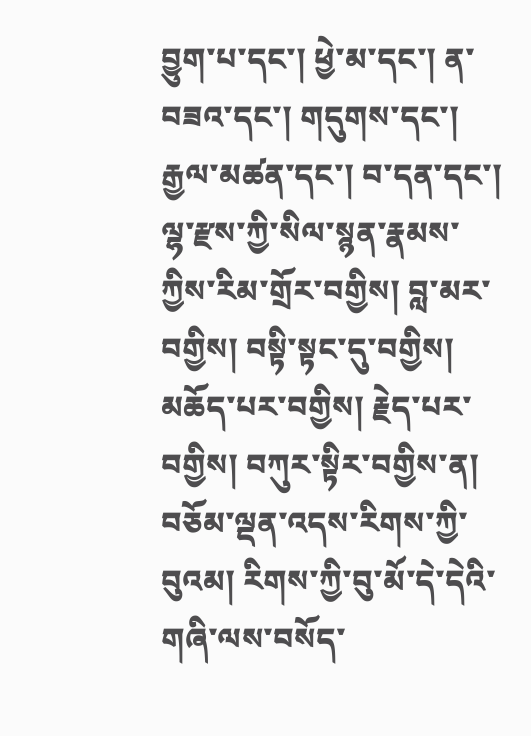བྱུག་པ་དང་། ཕྱེ་མ་དང་། ན་བཟའ་དང་། གདུགས་དང་། རྒྱལ་མཚན་དང་། བ་དན་དང་། ལྷ་རྫས་ཀྱི་སིལ་སྙན་རྣམས་ཀྱིས་རིམ་གྲོར་བགྱིས། བླ་མར་བགྱིས། བསྟི་སྟང་དུ་བགྱིས། མཆོད་པར་བགྱིས། རྗེད་པར་བགྱིས། བཀུར་སྟིར་བགྱིས་ན། བཅོམ་ལྡན་འདས་རིགས་ཀྱི་བུའམ། རིགས་ཀྱི་བུ་མོ་དེ་དེའི་གཞི་ལས་བསོད་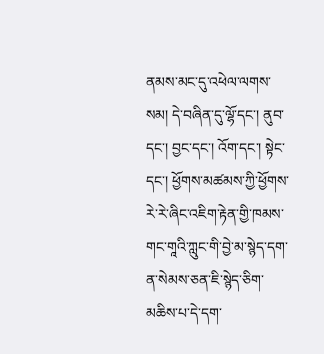ནམས་མང་དུ་འཕེལ་ལགས་སམ། དེ་བཞིན་དུ་ལྷོ་དང་། ནུབ་དང་། བྱང་དང་། འོག་དང་། སྟེང་དང་། ཕྱོགས་མཚམས་ཀྱི་ཕྱོགས་རེ་རེ་ཞིང་འཇིག་རྟེན་གྱི་ཁམས་གང་གཱའི་ཀླུང་གི་བྱེ་མ་སྙེད་དག་ན་སེམས་ཅན་ཇི་སྙེད་ཅིག་མཆིས་པ་དེ་དག་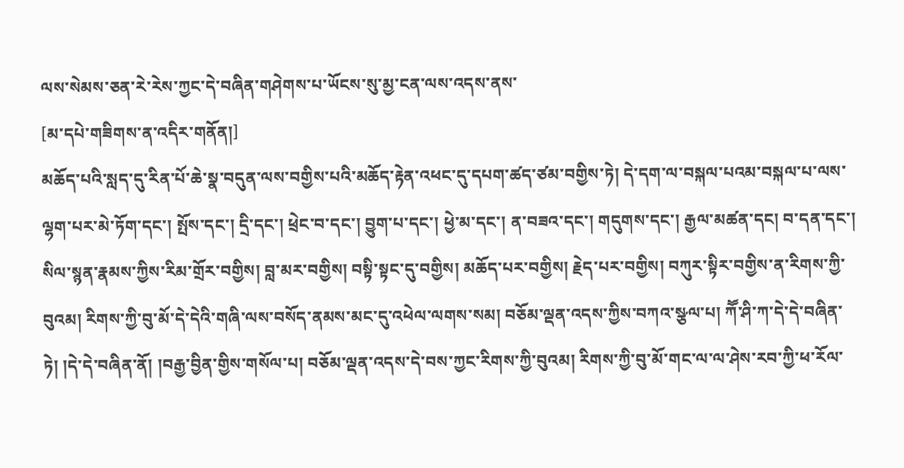ལས་སེམས་ཅན་རེ་རེས་ཀྱང་དེ་བཞིན་གཤེགས་པ་ཡོངས་སུ་མྱ་ངན་ལས་འདས་ནས་
[མ་དཔེ་གཟིགས་ན་འདིར་གནོན།]
མཆོད་པའི་སླད་དུ་རིན་པོ་ཆེ་སྣ་བདུན་ལས་བགྱིས་པའི་མཆོད་རྟེན་འཕང་དུ་དཔག་ཚད་ཙམ་བགྱིས་ཏེ། དེ་དག་ལ་བསྐལ་པའམ་བསྐལ་པ་ལས་ལྷག་པར་མེ་ཏོག་དང་། སྤོས་དང་། དྲི་དང་། ཕྲེང་བ་དང་། བྱུག་པ་དང་། ཕྱེ་མ་དང་། ན་བཟའ་དང་། གདུགས་དང་། རྒྱལ་མཚན་དང། བ་དན་དང་། སིལ་སྙན་རྣམས་ཀྱིས་རིམ་གྲོར་བགྱིས། བླ་མར་བགྱིས། བསྟི་སྟང་དུ་བགྱིས། མཆོད་པར་བགྱིས། རྗེད་པར་བགྱིས། བཀུར་སྟིར་བགྱིས་ན་རིགས་ཀྱི་བུའམ། རིགས་ཀྱི་བུ་མོ་དེ་དེའི་གཞི་ལས་བསོད་ནམས་མང་དུ་འཕེལ་ལགས་སམ། བཅོམ་ལྡན་འདས་ཀྱིས་བཀའ་སྩལ་པ། ཀཽ་ཤི་ཀ་དེ་དེ་བཞིན་ཏེ། །དེ་དེ་བཞིན་ནོ། །བརྒྱ་བྱིན་གྱིས་གསོལ་པ། བཅོམ་ལྡན་འདས་དེ་བས་ཀྱང་རིགས་ཀྱི་བུའམ། རིགས་ཀྱི་བུ་མོ་གང་ལ་ལ་ཤེས་རབ་ཀྱི་ཕ་རོལ་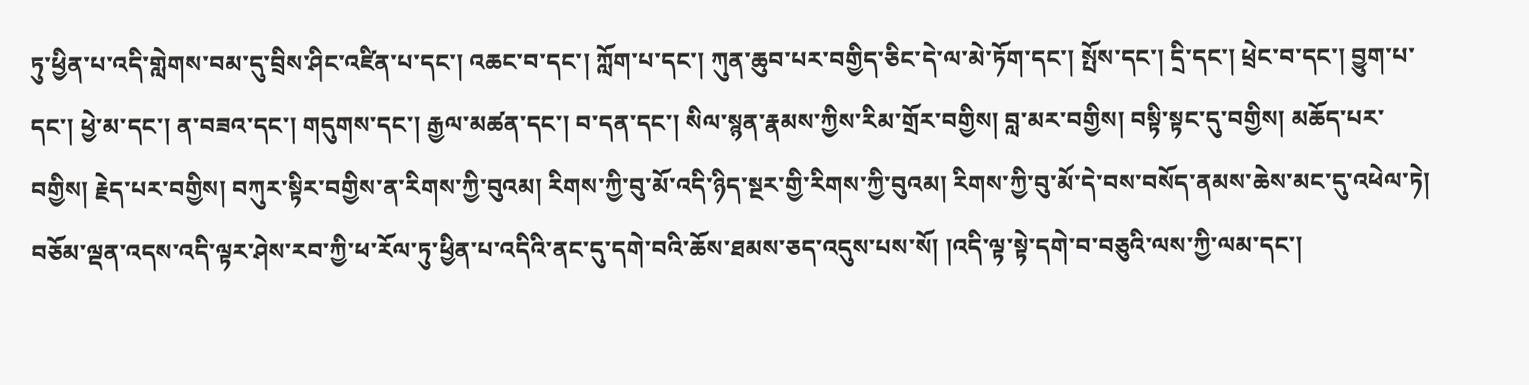ཏུ་ཕྱིན་པ་འདི་གླེགས་བམ་དུ་བྲིས་ཤིང་འཛིན་པ་དང་། འཆང་བ་དང་། ཀློག་པ་དང་། ཀུན་ཆུབ་པར་བགྱིད་ཅིང་དེ་ལ་མེ་ཏོག་དང་། སྤོས་དང་། དྲི་དང་། ཕྲེང་བ་དང་། བྱུག་པ་དང་། ཕྱེ་མ་དང་། ན་བཟའ་དང་། གདུགས་དང་། རྒྱལ་མཚན་དང་། བ་དན་དང་། སིལ་སྙན་རྣམས་ཀྱིས་རིམ་གྲོར་བགྱིས། བླ་མར་བགྱིས། བསྟི་སྟང་དུ་བགྱིས། མཆོད་པར་བགྱིས། རྗེད་པར་བགྱིས། བཀུར་སྟིར་བགྱིས་ན་རིགས་ཀྱི་བུའམ། རིགས་ཀྱི་བུ་མོ་འདི་ཉིད་སྔར་གྱི་རིགས་ཀྱི་བུའམ། རིགས་ཀྱི་བུ་མོ་དེ་བས་བསོད་ནམས་ཆེས་མང་དུ་འཕེལ་ཏེ། བཅོམ་ལྡན་འདས་འདི་ལྟར་ཤེས་རབ་ཀྱི་ཕ་རོལ་ཏུ་ཕྱིན་པ་འདིའི་ནང་དུ་དགེ་བའི་ཆོས་ཐམས་ཅད་འདུས་པས་སོ། །འདི་ལྟ་སྟེ་དགེ་བ་བཅུའི་ལས་ཀྱི་ལམ་དང་།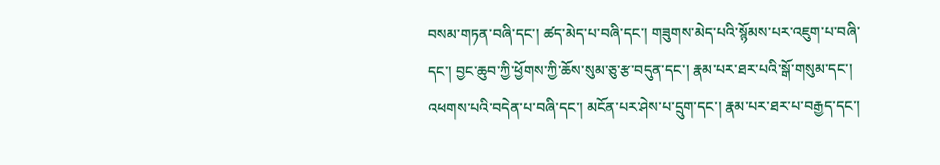བསམ་གཏན་བཞི་དང་། ཚད་མེད་པ་བཞི་དང་། གཟུགས་མེད་པའི་སྙོམས་པར་འཇུག་པ་བཞི་དང་། བྱང་ཆུབ་ཀྱི་ཕྱོགས་ཀྱི་ཆོས་སུམ་ཅུ་རྩ་བདུན་དང་། རྣམ་པར་ཐར་པའི་སྒོ་གསུམ་དང་། འཕགས་པའི་བདེན་པ་བཞི་དང་། མངོན་པར་ཤེས་པ་དྲུག་དང་། རྣམ་པར་ཐར་པ་བརྒྱད་དང་།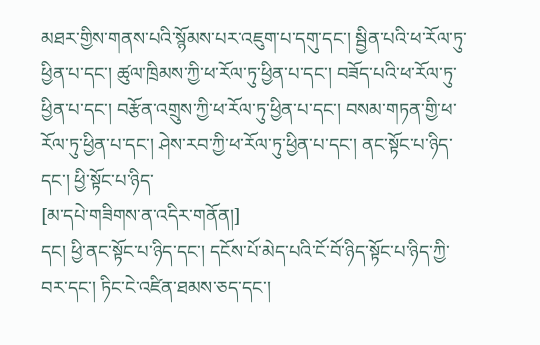མཐར་གྱིས་གནས་པའི་སྙོམས་པར་འཇུག་པ་དགུ་དང་། སྦྱིན་པའི་ཕ་རོལ་ཏུ་ཕྱིན་པ་དང་། ཚུལ་ཁྲིམས་ཀྱི་ཕ་རོལ་ཏུ་ཕྱིན་པ་དང་། བཟོད་པའི་ཕ་རོལ་ཏུ་ཕྱིན་པ་དང་། བརྩོན་འགྲུས་ཀྱི་ཕ་རོལ་ཏུ་ཕྱིན་པ་དང་། བསམ་གཏན་གྱི་ཕ་རོལ་ཏུ་ཕྱིན་པ་དང་། ཤེས་རབ་ཀྱི་ཕ་རོལ་ཏུ་ཕྱིན་པ་དང་། ནང་སྟོང་པ་ཉིད་དང་། ཕྱི་སྟོང་པ་ཉིད་
[མ་དཔེ་གཟིགས་ན་འདིར་གནོན།]
དང། ཕྱི་ནང་སྟོང་པ་ཉིད་དང་། དངོས་པོ་མེད་པའི་ངོ་བོ་ཉིད་སྟོང་པ་ཉིད་ཀྱི་བར་དང་། ཏིང་ངེ་འཛིན་ཐམས་ཅད་དང་།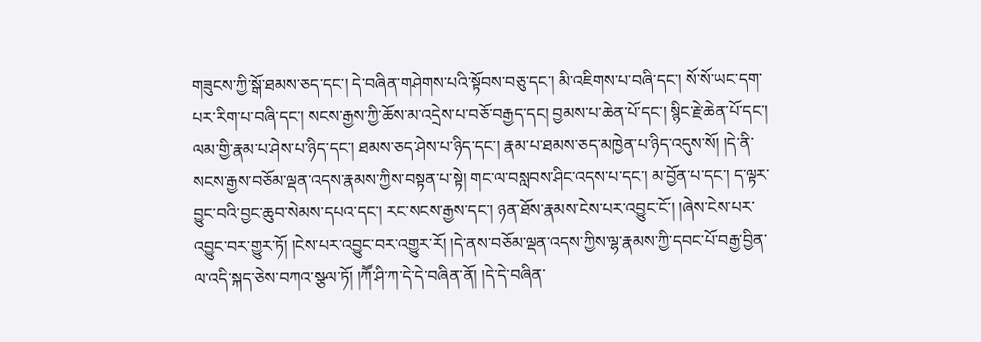གཟུངས་ཀྱི་སྒོ་ཐམས་ཅད་དང་། དེ་བཞིན་གཤེགས་པའི་སྟོབས་བཅུ་དང་། མི་འཇིགས་པ་བཞི་དང་། སོ་སོ་ཡང་དག་པར་རིག་པ་བཞི་དང་། སངས་རྒྱས་ཀྱི་ཆོས་མ་འདྲེས་པ་བཅོ་བརྒྱད་དང། བྱམས་པ་ཆེན་པོ་དང་། སྙིང་རྗེ་ཆེན་པོ་དང་། ལམ་གྱི་རྣམ་པ་ཤེས་པ་ཉིད་དང་། ཐམས་ཅད་ཤེས་པ་ཉིད་དང་། རྣམ་པ་ཐམས་ཅད་མཁྱེན་པ་ཉིད་འདུས་སོ། །དེ་ནི་སངས་རྒྱས་བཅོམ་ལྡན་འདས་རྣམས་ཀྱིས་བསྟན་པ་སྟེ། གང་ལ་བསླབས་ཤིང་འདས་པ་དང་། མ་བྱོན་པ་དང་། ད་ལྟར་བྱུང་བའི་བྱང་ཆུབ་སེམས་དཔའ་དང་། རང་སངས་རྒྱས་དང་། ཉན་ཐོས་རྣམས་ངེས་པར་འབྱུང་ངོ་། །ཞེས་ངེས་པར་འབྱུང་བར་གྱུར་ཏོ། །ངེས་པར་འབྱུང་བར་འགྱུར་རོ། །དེ་ནས་བཅོམ་ལྡན་འདས་ཀྱིས་ལྷ་རྣམས་ཀྱི་དབང་པོ་བརྒྱ་བྱིན་ལ་འདི་སྐད་ཅེས་བཀའ་སྩལ་ཏོ། །ཀཽ་ཤི་ཀ་དེ་དེ་བཞིན་ནོ། །དེ་དེ་བཞིན་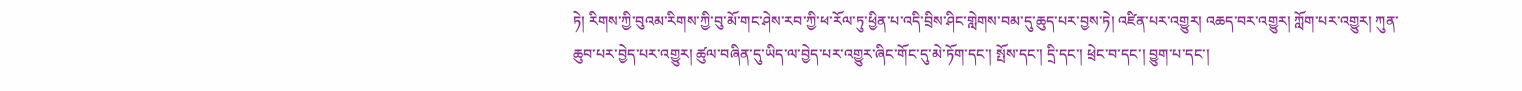ཏེ། རིགས་ཀྱི་བུའམ་རིགས་ཀྱི་བུ་མོ་གང་ཤེས་རབ་ཀྱི་ཕ་རོལ་ཏུ་ཕྱིན་པ་འདི་བྲིས་ཤིང་གླེགས་བམ་དུ་ཆུད་པར་བྱས་ཏེ། འཛིན་པར་འགྱུར། འཆད་བར་འགྱུར། ཀློག་པར་འགྱུར། ཀུན་ཆུབ་པར་བྱེད་པར་འགྱུར། ཚུལ་བཞིན་དུ་ཡིད་ལ་བྱེད་པར་འགྱུར་ཞིང་གོང་དུ་མེ་ཏོག་དང་། སྤོས་དང་། དྲི་དང་། ཕྲེང་བ་དང་། བྱུག་པ་དང་།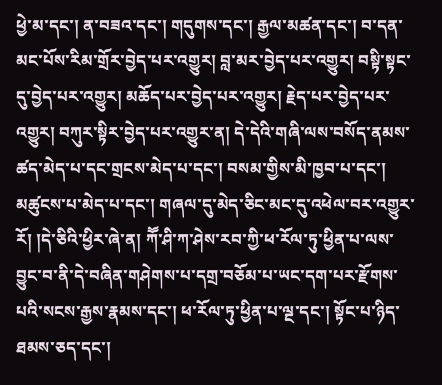ཕྱེ་མ་དང་། ན་བཟའ་དང་། གདུགས་དང་། རྒྱལ་མཚན་དང་། བ་དན་མང་པོས་རིམ་གྲོར་བྱེད་པར་འགྱུར། བླ་མར་བྱེད་པར་འགྱུར། བསྟི་སྟང་དུ་བྱེད་པར་འགྱུར། མཆོད་པར་བྱེད་པར་འགྱུར། རྗེད་པར་བྱེད་པར་འགྱུར། བཀུར་སྟིར་བྱེད་པར་འགྱུར་ན། དེ་དེའི་གཞི་ལས་བསོད་ནམས་ཚད་མེད་པ་དང་གྲངས་མེད་པ་དང་། བསམ་གྱིས་མི་ཁྱབ་པ་དང་། མཚུངས་པ་མེད་པ་དང་། གཞལ་དུ་མེད་ཅིང་མང་དུ་འཕེལ་བར་འགྱུར་རོ། །དེ་ཅིའི་ཕྱིར་ཞེ་ན། ཀཽ་ཤི་ཀ་ཤེས་རབ་ཀྱི་ཕ་རོལ་ཏུ་ཕྱིན་པ་ལས་བྱུང་བ་ནི་དེ་བཞིན་གཤེགས་པ་དགྲ་བཅོམ་པ་ཡང་དག་པར་རྫོགས་པའི་སངས་རྒྱས་རྣམས་དང་། ཕ་རོལ་ཏུ་ཕྱིན་པ་ལྔ་དང་། སྟོང་པ་ཉིད་ཐམས་ཅད་དང་།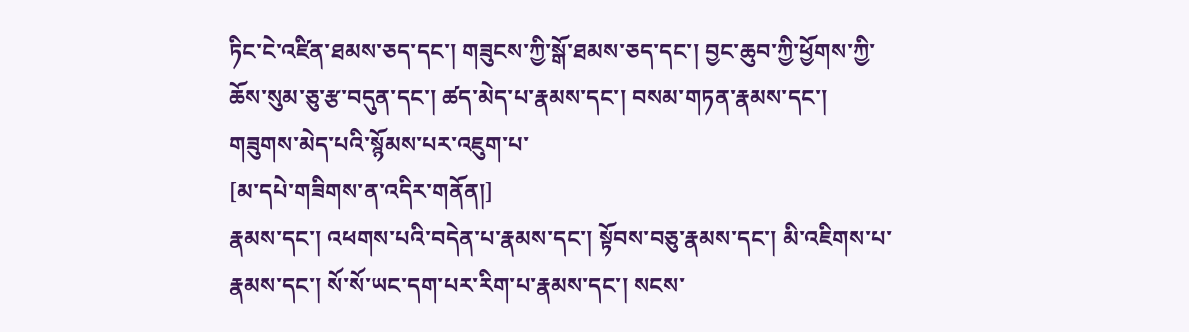ཏིང་ངེ་འཛིན་ཐམས་ཅད་དང་། གཟུངས་ཀྱི་སྒོ་ཐམས་ཅད་དང་། བྱང་ཆུབ་ཀྱི་ཕྱོགས་ཀྱི་ཆོས་སུམ་ཅུ་རྩ་བདུན་དང་། ཚད་མེད་པ་རྣམས་དང་། བསམ་གཏན་རྣམས་དང་། གཟུགས་མེད་པའི་སྙོམས་པར་འཇུག་པ་
[མ་དཔེ་གཟིགས་ན་འདིར་གནོན།]
རྣམས་དང་། འཕགས་པའི་བདེན་པ་རྣམས་དང་། སྟོབས་བཅུ་རྣམས་དང་། མི་འཇིགས་པ་རྣམས་དང་། སོ་སོ་ཡང་དག་པར་རིག་པ་རྣམས་དང་། སངས་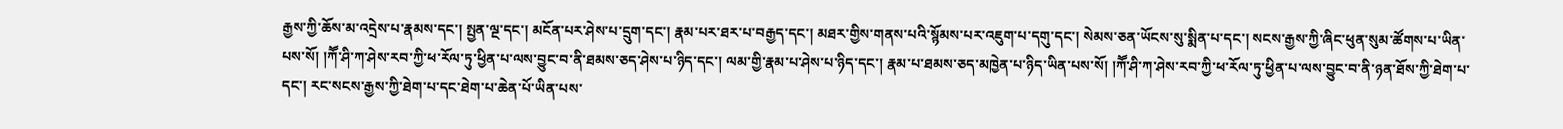རྒྱས་ཀྱི་ཆོས་མ་འདྲེས་པ་རྣམས་དང་། སྤྱན་ལྔ་དང་། མངོན་པར་ཤེས་པ་དྲུག་དང་། རྣམ་པར་ཐར་པ་བརྒྱད་དང་། མཐར་གྱིས་གནས་པའི་སྙོམས་པར་འཇུག་པ་དགུ་དང་། སེམས་ཅན་ཡོངས་སུ་སྨིན་པ་དང་། སངས་རྒྱས་ཀྱི་ཞིང་ཕུན་སུམ་ཚོགས་པ་ཡིན་པས་སོ། །ཀཽ་ཤི་ཀ་ཤེས་རབ་ཀྱི་ཕ་རོལ་ཏུ་ཕྱིན་པ་ལས་བྱུང་བ་ནི་ཐམས་ཅད་ཤེས་པ་ཉིད་དང་། ལམ་གྱི་རྣམ་པ་ཤེས་པ་ཉིད་དང་། རྣམ་པ་ཐམས་ཅད་མཁྱེན་པ་ཉིད་ཡིན་པས་སོ། །ཀཽ་ཤི་ཀ་ཤེས་རབ་ཀྱི་ཕ་རོལ་ཏུ་ཕྱིན་པ་ལས་བྱུང་བ་ནི་ཉན་ཐོས་ཀྱི་ཐེག་པ་དང་། རང་སངས་རྒྱས་ཀྱི་ཐེག་པ་དང་ཐེག་པ་ཆེན་པོ་ཡིན་པས་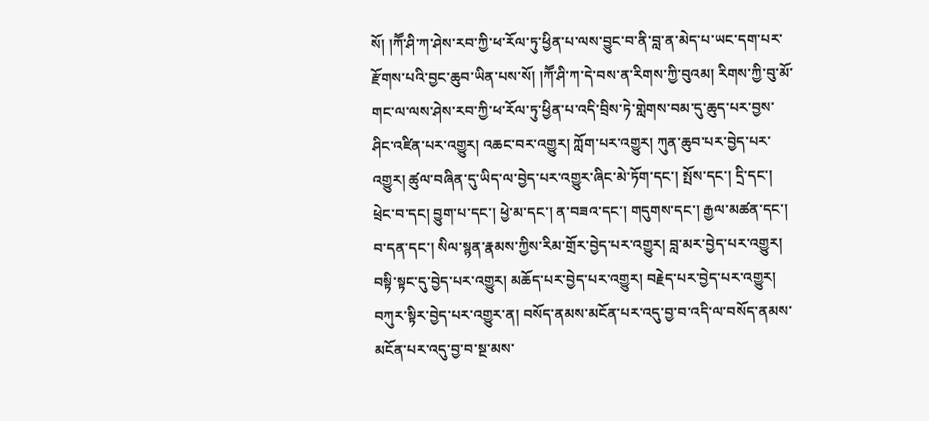སོ། །ཀཽ་ཤི་ཀ་ཤེས་རབ་ཀྱི་ཕ་རོལ་ཏུ་ཕྱིན་པ་ལས་བྱུང་བ་ནི་བླ་ན་མེད་པ་ཡང་དག་པར་རྫོགས་པའི་བྱང་ཆུབ་ཡིན་པས་སོ། །ཀཽ་ཤི་ཀ་དེ་བས་ན་རིགས་ཀྱི་བུའམ། རིགས་ཀྱི་བུ་མོ་གང་ལ་ལས་ཤེས་རབ་ཀྱི་ཕ་རོལ་ཏུ་ཕྱིན་པ་འདི་བྲིས་ཏེ་གླེགས་བམ་དུ་ཆུད་པར་བྱས་ཤིང་འཛིན་པར་འགྱུར། འཆང་བར་འགྱུར། ཀློག་པར་འགྱུར། ཀུན་ཆུབ་པར་བྱེད་པར་འགྱུར། ཚུལ་བཞིན་དུ་ཡིད་ལ་བྱེད་པར་འགྱུར་ཞིང་མེ་ཏོག་དང་། སྤོས་དང་། དྲི་དང་། ཕྲེང་བ་དང། བྱུག་པ་དང་། ཕྱེ་མ་དང་། ན་བཟའ་དང་། གདུགས་དང་། རྒྱལ་མཚན་དང་། བ་དན་དང་། སིལ་སྙན་རྣམས་ཀྱིས་རིམ་གྲོར་བྱེད་པར་འགྱུར། བླ་མར་བྱེད་པར་འགྱུར། བསྟི་སྟང་དུ་བྱེད་པར་འགྱུར། མཆོད་པར་བྱེད་པར་འགྱུར། བརྗེད་པར་བྱེད་པར་འགྱུར། བཀུར་སྟིར་བྱེད་པར་འགྱུར་ན། བསོད་ནམས་མངོན་པར་འདུ་བྱ་བ་འདི་ལ་བསོད་ནམས་མངོན་པར་འདུ་བྱ་བ་སྔ་མས་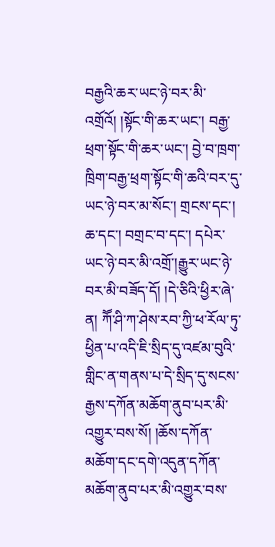བརྒྱའི་ཆར་ཡང་ཉེ་བར་མི་འགྲོའོ། །སྟོང་གི་ཆར་ཡང་། བརྒྱ་ཕྲག་སྟོང་གི་ཆར་ཡང་། བྱེ་བ་ཁྲག་ཁྲིག་བརྒྱ་ཕྲག་སྟོང་གི་ཆའི་བར་དུ་ཡང་ཉེ་བར་མ་སོང་། གྲངས་དང་། ཆ་དང་། བགྲང་བ་དང་། དཔེར་ཡང་ཉེ་བར་མི་འགྲོ་།རྒྱུར་ཡང་ཉེ་བར་མི་བཟོད་དོ། །དེ་ཅིའི་ཕྱིར་ཞེ་ན། ཀཽ་ཤི་ཀ་ཤེས་རབ་ཀྱི་ཕ་རོལ་ཏུ་ཕྱིན་པ་འདི་ཇི་སྲིད་དུ་འཛམ་བུའི་གླིང་ན་གནས་པ་དེ་སྲིད་དུ་སངས་རྒྱས་དཀོན་མཆོག་ནུབ་པར་མི་འགྱུར་བས་སོ། །ཆོས་དཀོན་མཆོག་དང་དགེ་འདུན་དཀོན་མཆོག་ནུབ་པར་མི་འགྱུར་བས་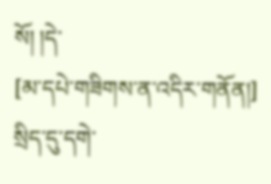སོ། །དེ་
[མ་དཔེ་གཟིགས་ན་འདིར་གནོན།]
སྲིད་དུ་དགེ་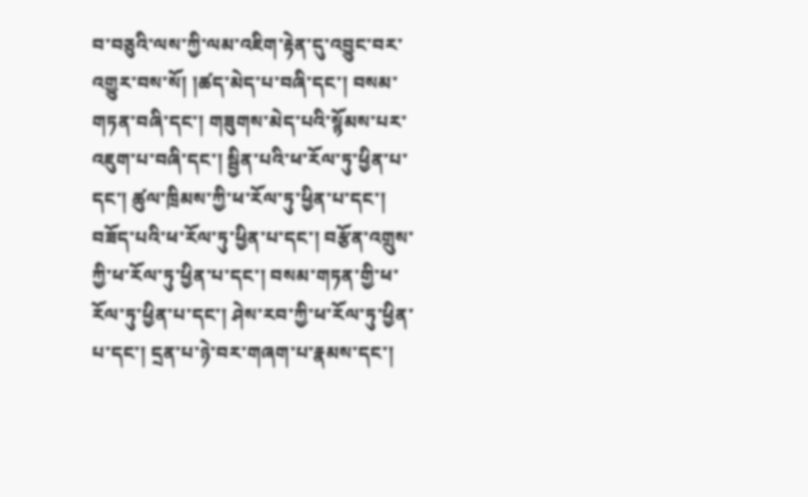བ་བཅུའི་ལས་ཀྱི་ལམ་འཇིག་རྟེན་དུ་འབྱུང་བར་འགྱུར་བས་སོ། །ཚད་མེད་པ་བཞི་དང་། བསམ་གཏན་བཞི་དང་། གཟུགས་མེད་པའི་སྙོམས་པར་འཇུག་པ་བཞི་དང་། སྦྱིན་པའི་ཕ་རོལ་ཏུ་ཕྱིན་པ་དང་། ཚུལ་ཁྲིམས་ཀྱི་ཕ་རོལ་ཏུ་ཕྱིན་པ་དང་། བཟོད་པའི་ཕ་རོལ་ཏུ་ཕྱིན་པ་དང་། བརྩོན་འགྲུས་ཀྱི་ཕ་རོལ་ཏུ་ཕྱིན་པ་དང་། བསམ་གཏན་གྱི་ཕ་རོལ་ཏུ་ཕྱིན་པ་དང་། ཤེས་རབ་ཀྱི་ཕ་རོལ་ཏུ་ཕྱིན་པ་དང་། དྲན་པ་ཉེ་བར་གཞག་པ་རྣམས་དང་།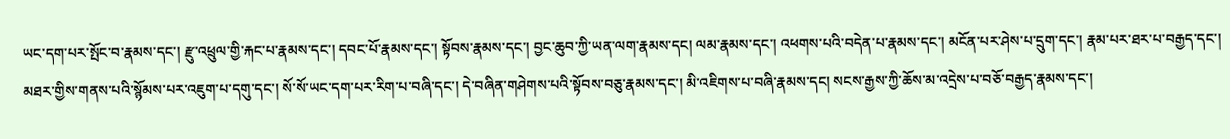ཡང་དག་པར་སྤོང་བ་རྣམས་དང་། རྫུ་འཕྲུལ་གྱི་རྐང་པ་རྣམས་དང་། དབང་པོ་རྣམས་དང་། སྟོབས་རྣམས་དང་། བྱང་ཆུབ་ཀྱི་ཡན་ལག་རྣམས་དང། ལམ་རྣམས་དང་། འཕགས་པའི་བདེན་པ་རྣམས་དང་། མངོན་པར་ཤེས་པ་དྲུག་དང་། རྣམ་པར་ཐར་པ་བརྒྱད་དང་། མཐར་གྱིས་གནས་པའི་སྙོམས་པར་འཇུག་པ་དགུ་དང་། སོ་སོ་ཡང་དག་པར་རིག་པ་བཞི་དང་། དེ་བཞིན་གཤེགས་པའི་སྟོབས་བཅུ་རྣམས་དང་། མི་འཇིགས་པ་བཞི་རྣམས་དང། སངས་རྒྱས་ཀྱི་ཆོས་མ་འདྲེས་པ་བཅོ་བརྒྱད་རྣམས་དང་།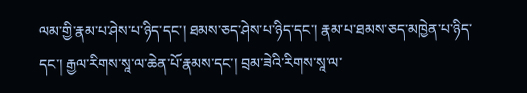ལམ་གྱི་རྣམ་པ་ཤེས་པ་ཉིད་དང་། ཐམས་ཅད་ཤེས་པ་ཉིད་དང་། རྣམ་པ་ཐམས་ཅད་མཁྱེན་པ་ཉིད་དང་། རྒྱལ་རིགས་སཱ་ལ་ཆེན་པོ་རྣམས་དང་། བྲམ་ཟེའི་རིགས་སཱ་ལ་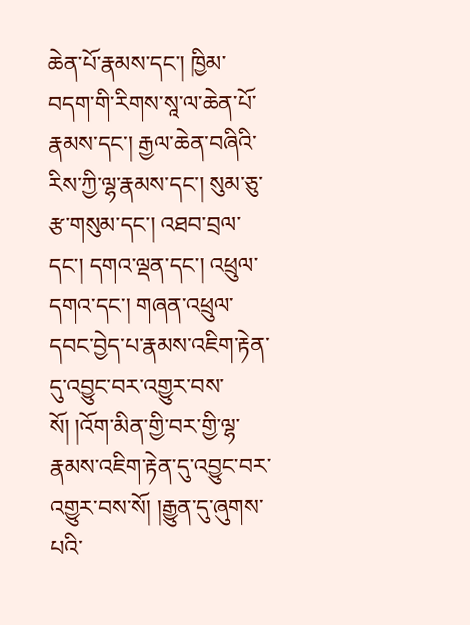ཆེན་པོ་རྣམས་དང་། ཁྱིམ་བདག་གི་རིགས་སཱ་ལ་ཆེན་པོ་རྣམས་དང་། རྒྱལ་ཆེན་བཞིའི་རིས་ཀྱི་ལྷ་རྣམས་དང་། སུམ་ཅུ་རྩ་གསུམ་དང་། འཐབ་བྲལ་དང་། དགའ་ལྡན་དང་། འཕྲུལ་དགའ་དང་། གཞན་འཕྲུལ་དབང་བྱེད་པ་རྣམས་འཇིག་རྟེན་དུ་འབྱུང་བར་འགྱུར་བས་སོ། །འོག་མིན་གྱི་བར་གྱི་ལྷ་རྣམས་འཇིག་རྟེན་དུ་འབྱུང་བར་འགྱུར་བས་སོ། །རྒྱུན་དུ་ཞུགས་པའི་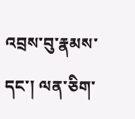འབྲས་བུ་རྣམས་དང་། ལན་ཅིག་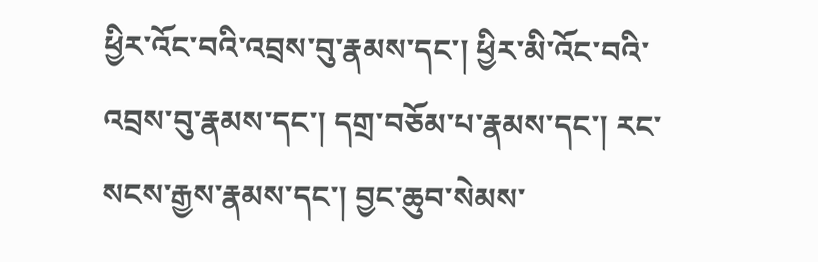ཕྱིར་འོང་བའི་འབྲས་བུ་རྣམས་དང་། ཕྱིར་མི་འོང་བའི་འབྲས་བུ་རྣམས་དང་། དགྲ་བཅོམ་པ་རྣམས་དང་། རང་སངས་རྒྱས་རྣམས་དང་། བྱང་ཆུབ་སེམས་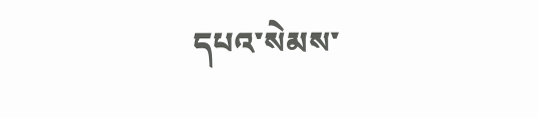དཔའ་སེམས་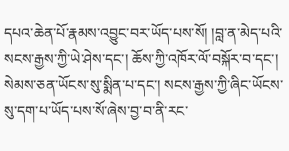དཔའ་ཆེན་པོ་རྣམས་འབྱུང་བར་ཡོད་པས་སོ། །བླ་ན་མེད་པའི་སངས་རྒྱས་ཀྱི་ཡེ་ཤེས་དང་། ཆོས་ཀྱི་འཁོར་ལོ་བསྐོར་བ་དང་། སེམས་ཅན་ཡོངས་སུ་སྨིན་པ་དང་། སངས་རྒྱས་ཀྱི་ཞིང་ཡོངས་སུ་དག་པ་ཡོད་པས་སོ་ཞེས་བྱ་བ་ནི་རང་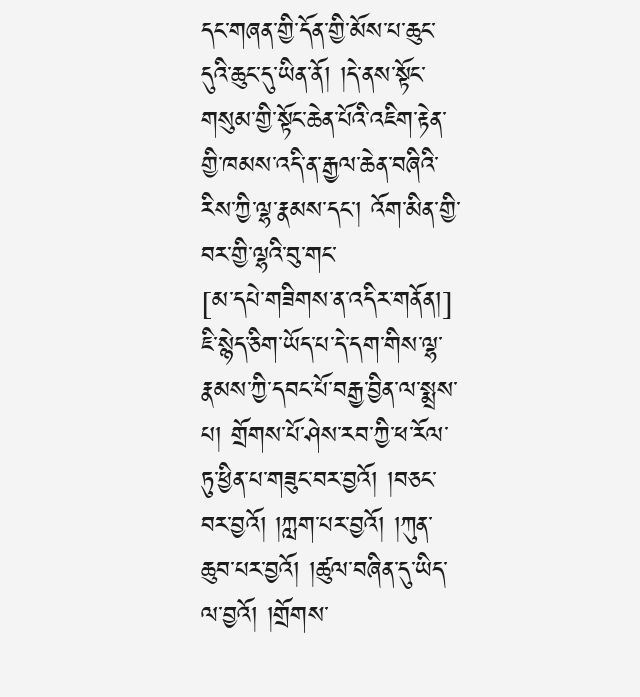དང་གཞན་གྱི་དོན་གྱི་མོས་པ་ཆུང་དུའི་ཆུང་དུ་ཡིན་ནོ། །དེ་ནས་སྟོང་གསུམ་གྱི་སྟོང་ཆེན་པོའི་འཇིག་རྟེན་གྱི་ཁམས་འདི་ན་རྒྱལ་ཆེན་བཞིའི་རིས་ཀྱི་ལྷ་རྣམས་དང་། འོག་མིན་གྱི་བར་གྱི་ལྷའི་བུ་གང་
[མ་དཔེ་གཟིགས་ན་འདིར་གནོན།]
ཇི་སྙེད་ཅིག་ཡོད་པ་དེ་དག་གིས་ལྷ་རྣམས་ཀྱི་དབང་པོ་བརྒྱ་བྱིན་ལ་སྨྲས་པ། གྲོགས་པོ་ཤེས་རབ་ཀྱི་ཕ་རོལ་ཏུ་ཕྱིན་པ་གཟུང་བར་བྱའོ། །བཅང་བར་བྱའོ། །ཀླག་པར་བྱའོ། །ཀུན་ཆུབ་པར་བྱའོ། །ཚུལ་བཞིན་དུ་ཡིད་ལ་བྱའོ། །གྲོགས་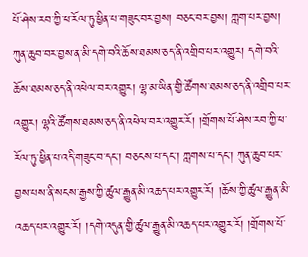པོ་ཤེས་རབ་ཀྱི་ཕ་རོལ་ཏུ་ཕྱིན་པ་གཟུང་བར་བྱས། བཅང་བར་བྱས། ཀླག་པར་བྱས། ཀུན་ཆུབ་བར་བྱས་ན་མི་དགེ་བའི་ཆོས་ཐམས་ཅད་ནི་འགྲིབ་པར་འགྱུར། དགེ་བའི་ཆོས་ཐམས་ཅད་ནི་འཕེལ་བར་འགྱུར། ལྷ་མ་ཡིན་གྱི་ཚོགས་ཐམས་ཅད་ནི་འགྲིབ་པར་འགྱུར། ལྷའི་ཚོགས་ཐམས་ཅད་ནི་འཕེལ་བར་འགྱུར་རོ། །གྲོགས་པོ་ཤེས་རབ་ཀྱི་ཕ་རོལ་ཏུ་ཕྱིན་པ་འདི་གཟུང་བ་དང་། བཅངས་པ་དང་། ཀླགས་པ་དང་། ཀུན་ཆུབ་པར་བྱས་པས་ནི་སངས་རྒྱས་ཀྱི་ཚུལ་རྒྱུན་མི་འཆད་པར་འགྱུར་རོ། །ཆོས་ཀྱི་ཚུལ་རྒྱུན་མི་འཆད་པར་འགྱུར་རོ། །དགེ་འདུན་གྱི་ཚུལ་རྒྱུན་མི་འཆད་པར་འགྱུར་རོ། །གྲོགས་པོ་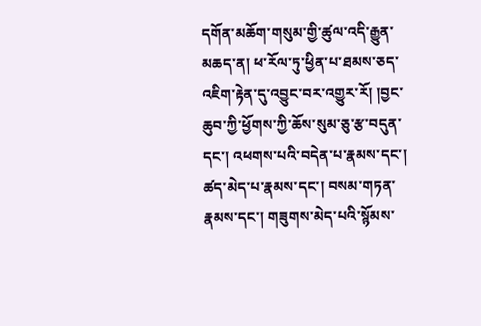དགོན་མཆོག་གསུམ་གྱི་ཚུལ་འདི་རྒྱུན་མཆད་ན། ཕ་རོལ་ཏུ་ཕྱིན་པ་ཐམས་ཅད་འཇིག་རྟེན་དུ་འབྱུང་བར་འགྱུར་རོ། །བྱང་ཆུབ་ཀྱི་ཕྱོགས་ཀྱི་ཆོས་སུམ་ཅུ་རྩ་བདུན་དང་། འཕགས་པའི་བདེན་པ་རྣམས་དང་། ཚད་མེད་པ་རྣམས་དང་། བསམ་གཏན་རྣམས་དང་། གཟུགས་མེད་པའི་སྙོམས་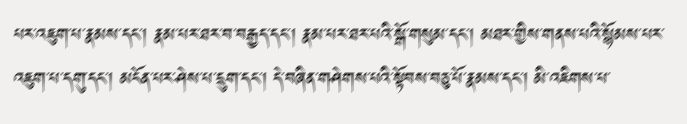པར་འཇུག་པ་རྣམས་དང་། རྣམ་པར་ཐར་བ་བརྒྱད་དང་། རྣམ་པར་ཐར་པའི་སྒོ་གསུམ་དང་། མཐར་གྱིས་གནས་པའི་སྙོམས་པར་འཇུག་པ་དགུ་དང་། མངོན་པར་ཤེས་པ་དྲུག་དང་། དེ་བཞིན་གཤེགས་པའི་སྟོབས་བཅུ་པོ་རྣམས་དང་། མི་འཇིགས་པ་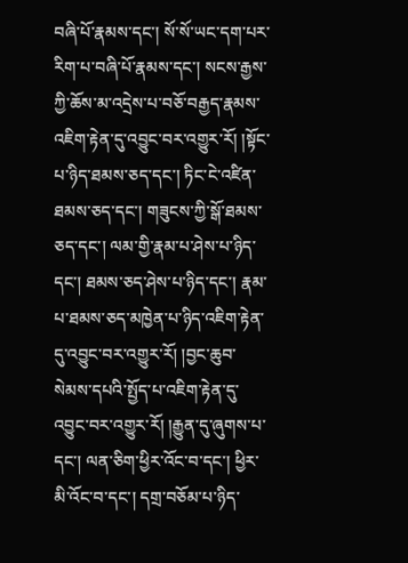བཞི་པོ་རྣམས་དང་། སོ་སོ་ཡང་དག་པར་རིག་པ་བཞི་པོ་རྣམས་དང་། སངས་རྒྱས་ཀྱི་ཆོས་མ་འདྲེས་པ་བཅོ་བརྒྱད་རྣམས་འཇིག་རྟེན་དུ་འབྱུང་བར་འགྱུར་རོ། །སྟོང་པ་ཉིད་ཐམས་ཅད་དང་། ཏིང་ངེ་འཛིན་ཐམས་ཅད་དང་། གཟུངས་ཀྱི་སྒོ་ཐམས་ཅད་དང་། ལམ་གྱི་རྣམ་པ་ཤེས་པ་ཉིད་དང་། ཐམས་ཅད་ཤེས་པ་ཉིད་དང་། རྣམ་པ་ཐམས་ཅད་མཁྱེན་པ་ཉིད་འཇིག་རྟེན་དུ་འབྱུང་བར་འགྱུར་རོ། །བྱང་ཆུབ་སེམས་དཔའི་སྤྱོད་པ་འཇིག་རྟེན་དུ་འབྱུང་བར་འགྱུར་རོ། །རྒྱུན་དུ་ཞུགས་པ་དང་། ལན་ཅིག་ཕྱིར་འོང་བ་དང་། ཕྱིར་མི་འོང་བ་དང་། དགྲ་བཅོམ་པ་ཉིད་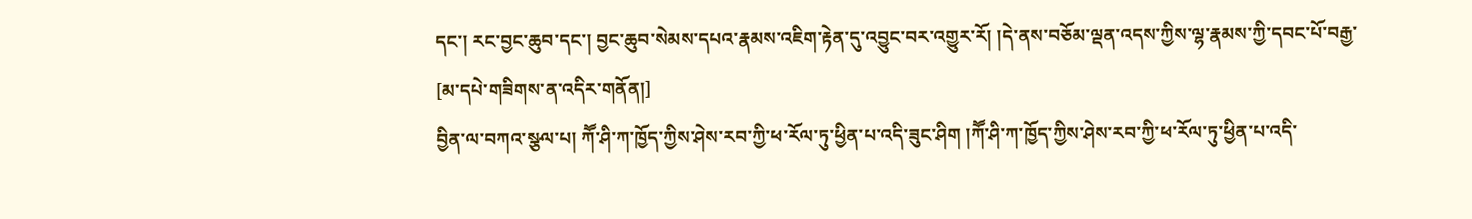དང་། རང་བྱང་ཆུབ་དང་། བྱང་ཆུབ་སེམས་དཔའ་རྣམས་འཇིག་རྟེན་དུ་འབྱུང་བར་འགྱུར་རོ། །དེ་ནས་བཅོམ་ལྡན་འདས་ཀྱིས་ལྷ་རྣམས་ཀྱི་དབང་པོ་བརྒྱ་
[མ་དཔེ་གཟིགས་ན་འདིར་གནོན།]
བྱིན་ལ་བཀའ་སྩལ་པ། ཀཽ་ཤི་ཀ་ཁྱོད་ཀྱིས་ཤེས་རབ་ཀྱི་ཕ་རོལ་ཏུ་ཕྱིན་པ་འདི་ཟུང་ཤིག །ཀཽ་ཤི་ཀ་ཁྱོད་ཀྱིས་ཤེས་རབ་ཀྱི་ཕ་རོལ་ཏུ་ཕྱིན་པ་འདི་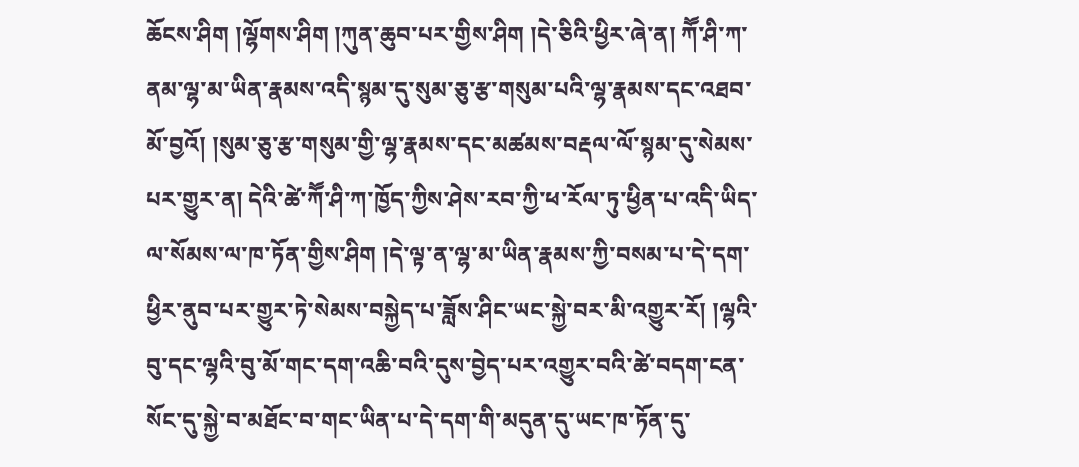ཆོངས་ཤིག །ལྷོགས་ཤིག །ཀུན་ཆུབ་པར་གྱིས་ཤིག །དེ་ཅིའི་ཕྱིར་ཞེ་ན། ཀཽ་ཤི་ཀ་ནམ་ལྷ་མ་ཡིན་རྣམས་འདི་སྙམ་དུ་སུམ་ཅུ་རྩ་གསུམ་པའི་ལྷ་རྣམས་དང་འཐབ་མོ་བྱའོ། །སུམ་ཅུ་རྩ་གསུམ་གྱི་ལྷ་རྣམས་དང་མཚམས་བརྡལ་ལོ་སྙམ་དུ་སེམས་པར་གྱུར་ན། དེའི་ཚེ་ཀཽ་ཤི་ཀ་ཁྱོད་ཀྱིས་ཤེས་རབ་ཀྱི་ཕ་རོལ་ཏུ་ཕྱིན་པ་འདི་ཡིད་ལ་སོམས་ལ་ཁ་ཏོན་གྱིས་ཤིག །དེ་ལྟ་ན་ལྷ་མ་ཡིན་རྣམས་ཀྱི་བསམ་པ་དེ་དག་ཕྱིར་ནུབ་པར་གྱུར་ཏེ་སེམས་བསྐྱེད་པ་ཟློས་ཤིང་ཡང་སྐྱེ་བར་མི་འགྱུར་རོ། །ལྷའི་བུ་དང་ལྷའི་བུ་མོ་གང་དག་འཆི་བའི་དུས་བྱེད་པར་འགྱུར་བའི་ཚེ་བདག་ངན་སོང་དུ་སྐྱེ་བ་མཐོང་བ་གང་ཡིན་པ་དེ་དག་གི་མདུན་དུ་ཡང་ཁ་ཏོན་དུ་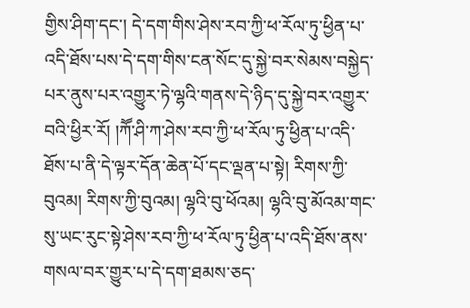གྱིས་ཤིག་དང་། དེ་དག་གིས་ཤེས་རབ་ཀྱི་ཕ་རོལ་ཏུ་ཕྱིན་པ་འདི་ཐོས་པས་དེ་དག་གིས་ངན་སོང་དུ་སྐྱེ་བར་སེམས་བསྐྱེད་པར་ནུས་པར་འགྱུར་ཏེ་ལྷའི་གནས་དེ་ཉིད་དུ་སྐྱེ་བར་འགྱུར་བའི་ཕྱིར་རོ། །ཀཽ་ཤི་ཀ་ཤེས་རབ་ཀྱི་ཕ་རོལ་ཏུ་ཕྱིན་པ་འདི་ཐོས་པ་ནི་དེ་ལྟར་དོན་ཆེན་པོ་དང་ལྡན་པ་སྟེ། རིགས་ཀྱི་བུའམ། རིགས་ཀྱི་བུའམ། ལྷའི་བུ་ཕོའམ། ལྷའི་བུ་མོའམ་གང་སུ་ཡང་རུང་སྟེ་ཤེས་རབ་ཀྱི་ཕ་རོལ་ཏུ་ཕྱིན་པ་འདི་ཐོས་ནས་གསལ་བར་གྱུར་པ་དེ་དག་ཐམས་ཅད་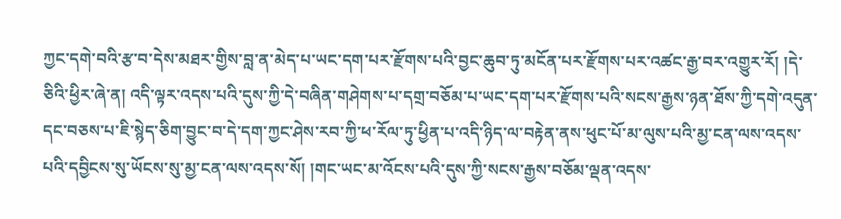ཀྱང་དགེ་བའི་རྩ་བ་དེས་མཐར་གྱིས་བླ་ན་མེད་པ་ཡང་དག་པར་རྫོགས་པའི་བྱང་ཆུབ་ཏུ་མངོན་པར་རྫོགས་པར་འཚང་རྒྱ་བར་འགྱུར་རོ། །དེ་ཅིའི་ཕྱིར་ཞེ་ན། འདི་ལྟར་འདས་པའི་དུས་ཀྱི་དེ་བཞིན་གཤེགས་པ་དགྲ་བཅོམ་པ་ཡང་དག་པར་རྫོགས་པའི་སངས་རྒྱས་ཉན་ཐོས་ཀྱི་དགེ་འདུན་དང་བཅས་པ་ཇི་སྙེད་ཅིག་བྱུང་བ་དེ་དག་ཀྱང་ཤེས་རབ་ཀྱི་ཕ་རོལ་ཏུ་ཕྱིན་པ་འདི་ཉིད་ལ་བརྟེན་ནས་ཕུང་པོ་མ་ལུས་པའི་མྱ་ངན་ལས་འདས་པའི་དབྱིངས་སུ་ཡོངས་སུ་མྱ་ངན་ལས་འདས་སོ། །གང་ཡང་མ་འོངས་པའི་དུས་ཀྱི་སངས་རྒྱས་བཅོམ་ལྡན་འདས་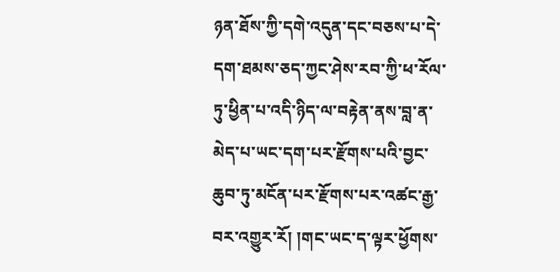ཉན་ཐོས་ཀྱི་དགེ་འདུན་དང་བཅས་པ་དེ་དག་ཐམས་ཅད་ཀྱང་ཤེས་རབ་ཀྱི་ཕ་རོལ་ཏུ་ཕྱིན་པ་འདི་ཉིད་ལ་བརྟེན་ནས་བླ་ན་མེད་པ་ཡང་དག་པར་རྫོགས་པའི་བྱང་ཆུབ་ཏུ་མངོན་པར་རྫོགས་པར་འཚང་རྒྱ་བར་འགྱུར་རོ། །གང་ཡང་ད་ལྟར་ཕྱོགས་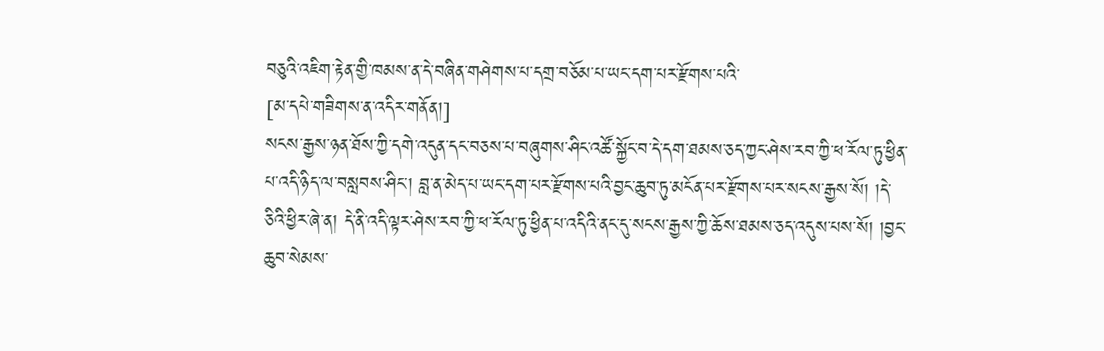བཅུའི་འཇིག་རྟེན་གྱི་ཁམས་ན་དེ་བཞིན་གཤེགས་པ་དགྲ་བཅོམ་པ་ཡང་དག་པར་རྫོགས་པའི་
[མ་དཔེ་གཟིགས་ན་འདིར་གནོན།]
སངས་རྒྱས་ཉན་ཐོས་ཀྱི་དགེ་འདུན་དང་བཅས་པ་བཞུགས་ཤིང་འཚོ་སྐྱོང་བ་དེ་དག་ཐམས་ཅད་ཀྱང་ཤེས་རབ་ཀྱི་ཕ་རོལ་ཏུ་ཕྱིན་པ་འདི་ཉིད་ལ་བསླབས་ཤིང་། བླ་ན་མེད་པ་ཡང་དག་པར་རྫོགས་པའི་བྱང་ཆུབ་ཏུ་མངོན་པར་རྫོགས་པར་སངས་རྒྱས་སོ། །དེ་ཅིའི་ཕྱིར་ཞེ་ན། དེ་ནི་འདི་ལྟར་ཤེས་རབ་ཀྱི་ཕ་རོལ་ཏུ་ཕྱིན་པ་འདིའི་ནང་དུ་སངས་རྒྱས་ཀྱི་ཆོས་ཐམས་ཅད་འདུས་པས་སོ། །བྱང་ཆུབ་སེམས་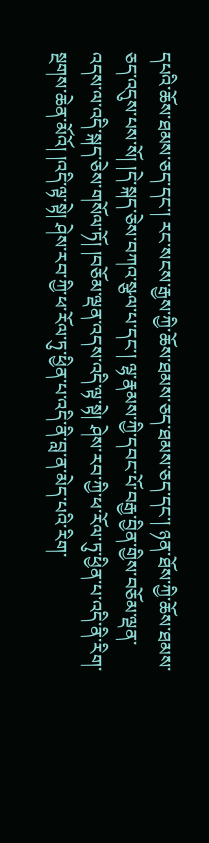དཔའི་ཆོས་ཐམས་ཅད་དང་། རང་སངས་རྒྱས་ཀྱི་ཆོས་ཐམས་ཅད་ཐམས་ཅད་དང་། ཉན་ཐོས་ཀྱི་ཆོས་ཐམས་ཅད་འདུས་པས་སོ། །དེ་སྐད་ཅེས་བཀའ་སྩལ་པ་དང་། ལྷ་རྣམས་ཀྱི་དབང་པོ་བརྒྱ་བྱིན་གྱིས་བཅོམ་ལྡན་འདས་ལ་འདི་སྐད་ཅེས་གསོལ་ཏོ། །བཅོམ་ལྡན་འདས་འདི་ལྟ་སྟེ། ཤེས་རབ་ཀྱི་ཕ་རོལ་ཏུ་ཕྱིན་པ་འདི་ནི་རིག་སྔགས་ཆེན་མོའོ། །འདི་ལྟ་སྟེ། ཤེས་རབ་ཀྱི་ཕ་རོལ་ཏུ་ཕྱིན་པ་འདི་ནི་བླ་ན་མེད་པའི་རིག་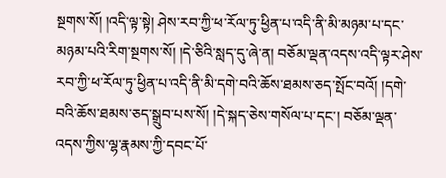སྔགས་སོ། །འདི་ལྟ་སྟེ། ཤེས་རབ་ཀྱི་ཕ་རོལ་ཏུ་ཕྱིན་པ་འདི་ནི་མི་མཉམ་པ་དང་མཉམ་པའི་རིག་སྔགས་སོ། །དེ་ཅིའི་སླད་དུ་ཞེ་ན། བཅོམ་ལྡན་འདས་འདི་ལྟར་ཤེས་རབ་ཀྱི་ཕ་རོལ་ཏུ་ཕྱིན་པ་འདི་ནི་མི་དགེ་བའི་ཆོས་ཐམས་ཅད་སྤོང་བའོ། །དགེ་བའི་ཆོས་ཐམས་ཅད་སྒྲུབ་པས་སོ། །དེ་སྐད་ཅེས་གསོལ་པ་དང་། བཅོམ་ལྡན་འདས་ཀྱིས་ལྷ་རྣམས་ཀྱི་དབང་པོ་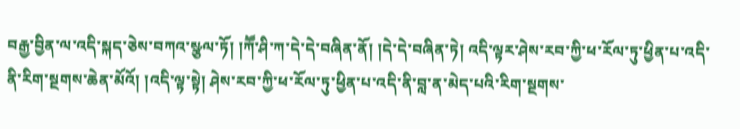བརྒྱ་བྱིན་ལ་འདི་སྐད་ཅེས་བཀའ་སྩལ་ཏོ། །ཀཽ་ཤི་ཀ་དེ་དེ་བཞིན་ནོ། །དེ་དེ་བཞིན་ཏེ། འདི་ལྟར་ཤེས་རབ་ཀྱི་ཕ་རོལ་ཏུ་ཕྱིན་པ་འདི་ནི་རིག་སྔགས་ཆེན་མོའོ། །འདི་ལྟ་སྟེ། ཤེས་རབ་ཀྱི་ཕ་རོལ་ཏུ་ཕྱིན་པ་འདི་ནི་བླ་ན་མེད་པའི་རིག་སྔགས་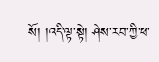སོ། །འདི་ལྟ་སྟེ། ཤེས་རབ་ཀྱི་ཕ་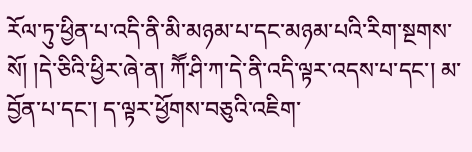རོལ་ཏུ་ཕྱིན་པ་འདི་ནི་མི་མཉམ་པ་དང་མཉམ་པའི་རིག་སྔགས་སོ། །དེ་ཅིའི་ཕྱིར་ཞེ་ན། ཀཽ་ཤི་ཀ་དེ་ནི་འདི་ལྟར་འདས་པ་དང་། མ་བྱོན་པ་དང་། ད་ལྟར་ཕྱོགས་བཅུའི་འཇིག་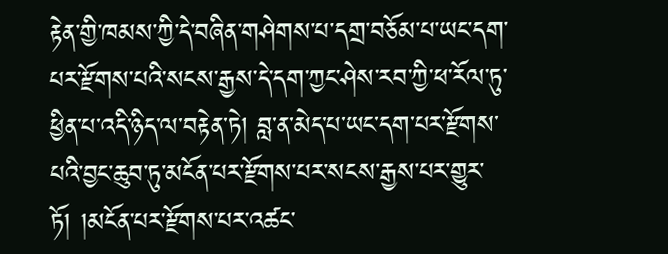རྟེན་གྱི་ཁམས་ཀྱི་དེ་བཞིན་གཤེགས་པ་དགྲ་བཅོམ་པ་ཡང་དག་པར་རྫོགས་པའི་སངས་རྒྱས་དེ་དག་ཀྱང་ཤེས་རབ་ཀྱི་ཕ་རོལ་ཏུ་ཕྱིན་པ་འདི་ཉིད་ལ་བརྟེན་ཏེ། བླ་ན་མེད་པ་ཡང་དག་པར་རྫོགས་པའི་བྱང་ཆུབ་ཏུ་མངོན་པར་རྫོགས་པར་སངས་རྒྱས་པར་གྱུར་ཏོ། །མངོན་པར་རྫོགས་པར་འཚང་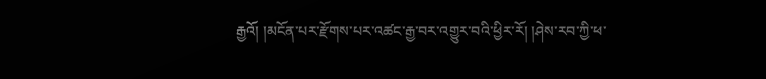རྒྱའོ། །མངོན་པར་རྫོགས་པར་འཚང་རྒྱ་བར་འགྱུར་བའི་ཕྱིར་རོ། །ཤེས་རབ་ཀྱི་ཕ་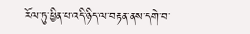རོལ་ཏུ་ཕྱིན་པ་འདི་ཉིད་ལ་བརྟན་ནས་དགེ་བ་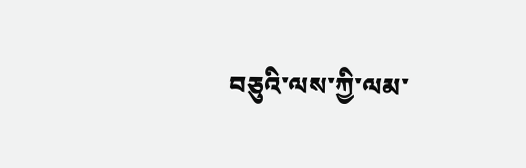བཅུའི་ལས་ཀྱི་ལམ་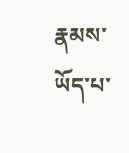རྣམས་ཡོད་པ་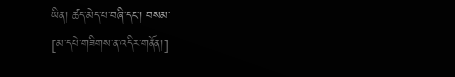ཡིན། ཚད་མེད་པ་བཞི་དང་། བསམ་
[མ་དཔེ་གཟིགས་ན་འདིར་གནོན།]